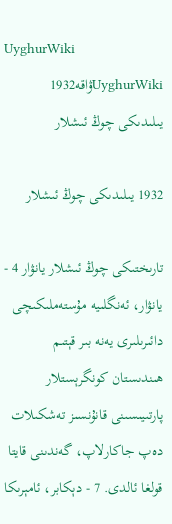UyghurWiki
UyghurWikiۋاقە1932 يىلىدىكى چوڭ ئىشلار

1932 يىلىدىكى چوڭ ئىشلار

تارىختىكى چوڭ ئىشلار يانۋار 4 - يانۋار، ئەنگلىيە مۇستەملىكىچى دائىرىلىرى يەنە بىر قېتىم ھىندىستان كونگرېستلار پارتىيىسىنى قانۇنسىز تەشكىلات دەپ جاكارلاپ، گەندىنى قايتا قولغا ئالدى. 7 - دېكابر، ئامېرىكا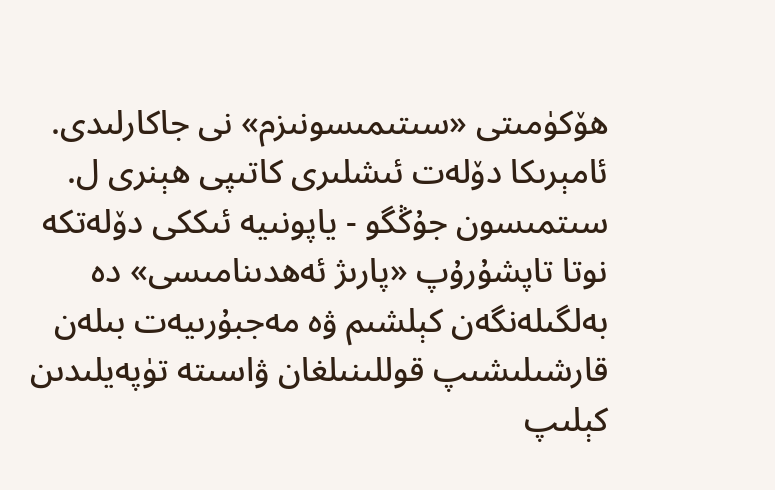ھۆكۈمىتى «سىتىمىسونىزم» نى جاكارلىدى. ئامېرىكا دۆلەت ئىشلىرى كاتىپى ھېنرى ل. سىتمىسون جۇڭگو - ياپونىيە ئىككى دۆلەتكە نوتا تاپشۇرۇپ «پارىژ ئەھدىنامىسى» دە بەلگىلەنگەن كېلشىم ۋە مەجبۇرىيەت بىلەن قارشىلىشىپ قوللىنىلغان ۋاسىتە تۈپەيلىدىن كېلىپ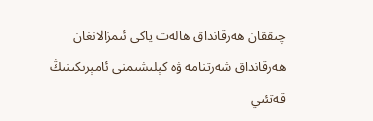چىققان ھەرقانداق ھالەت ياكى ئىمزالانغان ھەرقانداق شەرتنامە ۋە كېلىشىمنى ئامېرىكىنىڭ قەتئىي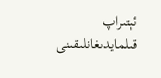ئېتىراپ قىلمايدىغانلىقىنى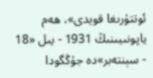ئوتتۇرىغا قويدى»، ھەم ياپونىيىنىڭ 1931 - يىل «18 - سېنتەبر»دە جۇڭگودا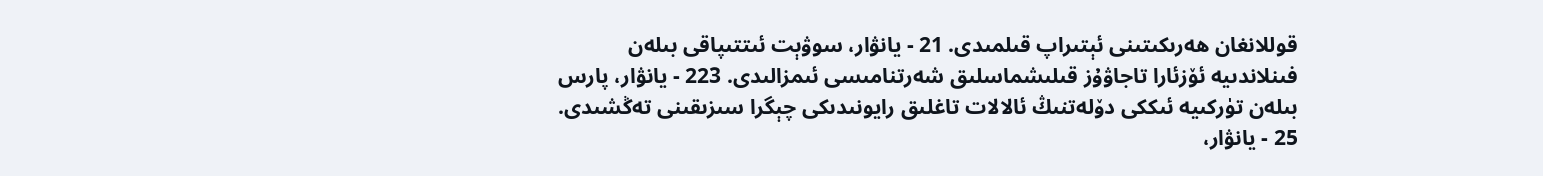قوللانغان ھەرىكىتىنى ئېتىراپ قىلمىدى. 21 - يانۋار، سوۋېت ئىتتىپاقى بىلەن فىنلاندىيە ئۆزئارا تاجاۋۇز قىلىشماسلىق شەرتنامىسى ئىمزالىدى. 223 - يانۋار، پارس بىلەن تۈركىيە ئىككى دۆلەتنىڭ ئالالات تاغلىق رايونىدىكى چېگرا سىزىقىنى تەڭشىدى. 25 - يانۋار،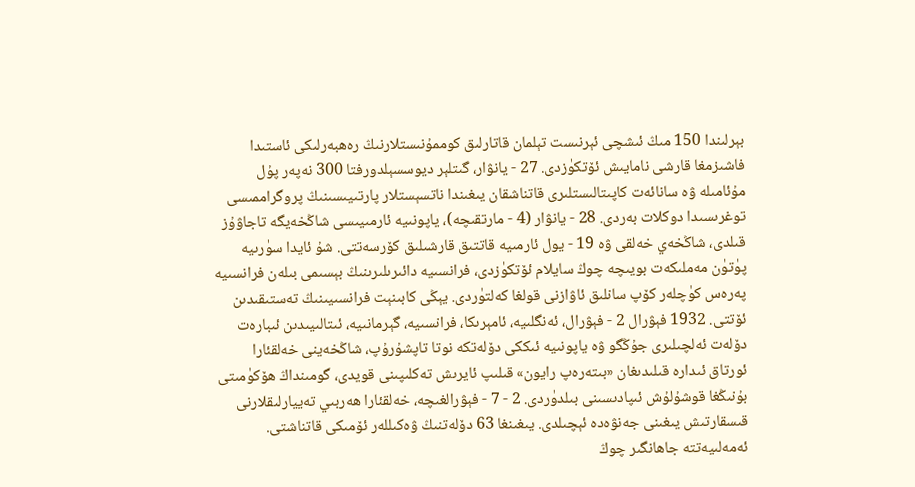بېرلىندا 150 مىڭ ئىشچى ئېرنىست تېلمان قاتارلىق كوممۇنىستلارنىڭ رەھبەرلىكى ئاستىدا فاشىزمغا قارشى نامايىش ئۆتكۈزدى. 27 - يانۋار، گىتلېر ديوسسېلدورفتا 300 نەپەر پۇل مۇئامىلە ۋە سانائەت كاپىتالىستلىرى قاتناشقان يىغىندا ناتسېستلار پارتىيىسىنىڭ پروگراممىسى توغرىسىدا دوكلات بەردى. 28 - يانۋار (4 - مارتقىچە)، ياپونىيە ئارمىيىسى شاڭخەيگە تاجاۋۇز قىلدى، شاڭخەي خەلقى ۋە 19 - يول ئارمىيە قاتتىق قارشىلىق كۆرسەتتى. شۇ ئايدا سۈرىيە پۈتۈن مەملىكەت بويىچە چوڭ سايلام ئۆتكۈزدى، فرانسىيە دائىرىلىرىنىڭ بېسىمى بىلەن فرانسىيە پەرەس كۈچلەر كۆپ سانلىق ئاۋازنى قولغا كەلتۈردى. يېڭى كابىنېت فرانسىيىنىڭ تەستىقىدىن ئۆتتى. 1932 فېۋرال 2 - فېۋرال، ئەنگلىيە، ئامېرىكا، فرانسىيە، گېرمانىيە، ئىتالىيىدىن ئىبارەت دۆلەت ئەلچىلىرى جۇڭگو ۋە ياپونىيە ئىككى دۆلەتكە نوتا تاپشۇرۇپ، شاڭخەينى خەلقئارا ئورتاق ئىدارە قىلىدىغان «بىتەرەپ رايون» قىلىپ ئايرىش تەكلىپىنى قويدى، گومىنداڭ ھۆكۈمىتى بۇنىڭغا قوشۇلۇش ئىپادىسىنى بىلدۈردى. 2 - 7 - فېۋرالغىچە، خەلقئارا ھەربىي تەييارلىقلارنى قىسقارتىش يىغىنى جەنۋەدە ئېچىلدى. يىغىنغا 63 دۆلەتنىڭ ۋەكىللەر ئۆمىكى قاتناشتى. ئەمەلىيەتتە جاھانگىر چوڭ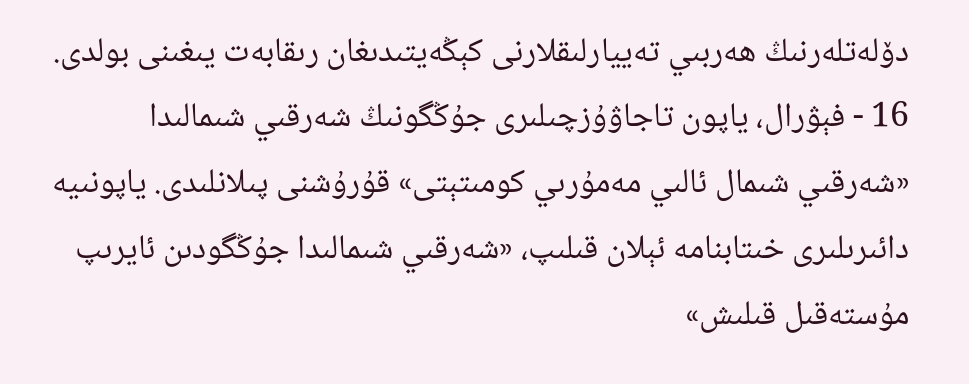دۆلەتلەرنىڭ ھەربىي تەييارلىقلارنى كېڭەيتىدىغان رىقابەت يىغىنى بولدى. 16 - فېۋرال، ياپون تاجاۋۇزچىلىرى جۇڭگونىڭ شەرقىي شىمالىدا «شەرقىي شىمال ئالىي مەمۇرىي كومىتېتى» قۇرۇشنى پىلانلىدى. ياپونىيە دائىرىلىرى خىتابنامە ئېلان قىلىپ، «شەرقىي شىمالىدا جۇڭگودىن ئايرىپ مۇستەقىل قىلىش»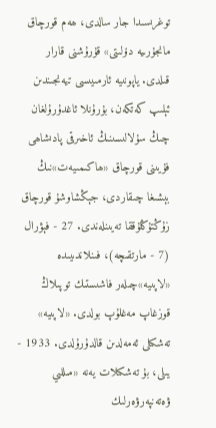توغرىسىدا جار سالدى، ھەم قورچاق مانجۇرىيە دۆلىتى» قۇرۇشنى قارار قىلدى. ياپونىيە ئارمىيىسى تيەنجىندىن ئېلىپ كەتكەن، بۇرۇنلا ئاغدۇرۇلغان چىڭ سۇلالىسىنىڭ ئاخىرقى پادىشاھى فۇيىنى قورچاق «ھاكىمىيەت»نىڭ بېشىغا چىقاردى، جېڭشاوشۇ قورچاق زۇڭتۇڭلۇققا تەيىنلەندى. 27 - فېۋرال (7 - مارتقىچە)، فىنلاندىيىدە «لاپىيە»چىلەر فاشىستىك توپىلاڭ قوزغاپ مەغلۇپ بولدى. «لاپىيە» تەشكىلى ئەمەلدىن قالدۇرۇلدى. 1933 - يىلى، بۇ تەشكىلات يەنە «مىللىي ۋەتەنپەرۋەرلىك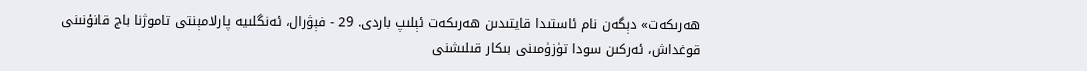ھەرىكەت» دېگەن نام ئاستىدا قايتىدىن ھەرىكەت ئېلىپ باردى. 29 - فېۋرال، ئەنگلىيە پارلامېنتى تاموژنا باج قانۇنىنى قوغداش، ئەركىن سودا تۈزۈمىنى بىكار قىلىشنى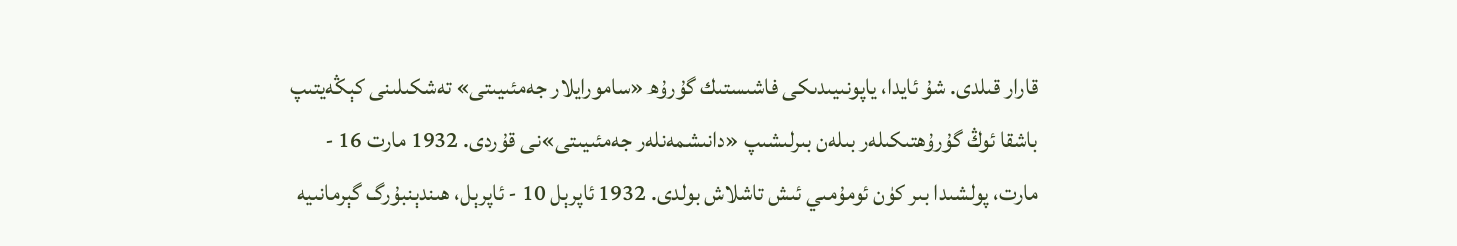قارار قىلدى. شۇ ئايدا، ياپونىيىدىكى فاشىستىك گۇرۇھ «سامورايلار جەمئىيىتى» تەشكىلىنى كېڭەيتىپ باشقا ئوڭ گۇرۇھتىكىلەر بىلەن بىرلىشىپ «دانىشمەنلەر جەمئىيىتى»نى قۇردى. 1932 مارت 16 - مارت، پولشىدا بىر كۈن ئومۇمىي ئىش تاشلاش بولدى. 1932 ئاپرېل 10 - ئاپرېل، ھىندېنبۇرگ گېرمانىيە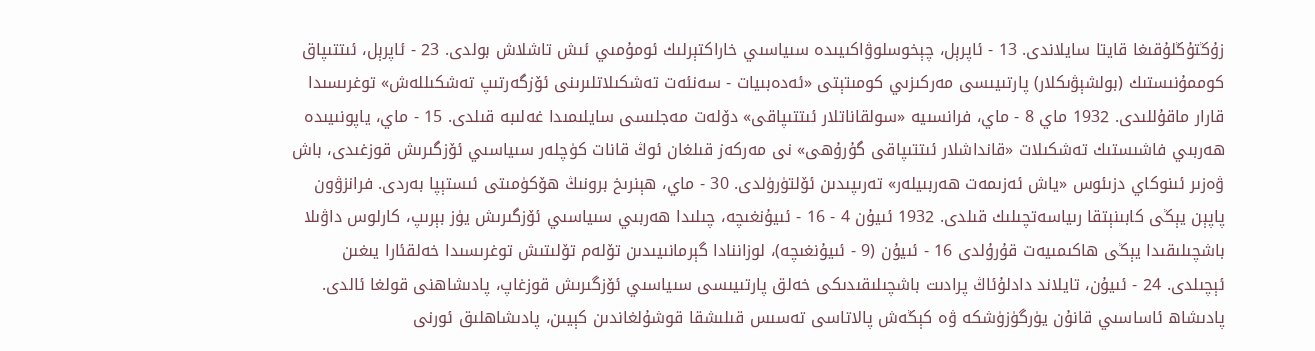زۇڭتۇڭلۇقىغا قايتا سايلاندى. 13 - ئاپرېل، چېخوسلوۋاكىيىدە سىياسىي خاراكتېرلىك ئومۇمىي ئىش تاشلاش بولدى. 23 - ئاپرېل، ئىتتىپاق كوممۇنىستىك (بولشېۋىكلار) پارتىيىسى مەركىزىي كومىتېتى «ئەدەبىيات - سەنئەت تەشكىلاتلىرىنى ئۆزگەرتىپ تەشكىللەش» توغرىسىدا قارار ماقۇللىدى. 1932 ماي 8 - ماي، فرانسىيە «سولقاناتلار ئىتتىپاقى» دۆلەت مەجلىسى سايلىمىدا غەلىبە قىلدى. 15 - ماي، ياپونىيىدە ھەربىي فاشىستىك تەشكىلات «قانداشلار ئىتتىپاقى گۇرۇھى» نى مەركەز قىلغان ئوڭ قانات كۈچلەر سىياسىي ئۆزگىرىش قوزغىدى، باش ۋەزىر ئىنوكاي دزىئوس «ياش ئەزىمەت ھەربىيلەر» تەرىپىدىن ئۆلتۈرۈلدى. 30 - ماي، ھېنرىخ برونىڭ ھۆكۈمىتى ئىستېپا بەردى. فرانزۋون پاپېن يېڭى كابىنېتقا رىياسەتچىلىك قىلدى. 1932 ئىيۇن 4 - 16 - ئىيۇنغىچە، چىلىدا ھەربىي سىياسىي ئۆزگىرىش يۈز بېرىپ، كارلوس داۋىلا باشچىلىقىدا يېڭى ھاكىمىيەت قۇرۇلدى 16 - ئىيۇن (9 - ئىيۇنغىچە)، لوزاننادا گېرمانىيىدىن تۆلەم تۆلىتىش توغرىسىدا خەلقئارا يىغىن ئېچىلدى. 24 - ئىيۇن، تايلاند دادلۇئاڭ پرادىت باشچىلىقىدىكى خەلق پارتىيىسى سىياسىي ئۆزگىرىش قوزغاپ، پادىشاھنى قولغا ئالدى. پادىشاھ ئاساسىي قانۇن يۈرگۈزۈشكە ۋە كېڭەش پالاتاسى تەسىس قىلىشقا قوشۇلغاندىن كېيىن، پادىشاھلىق ئورنى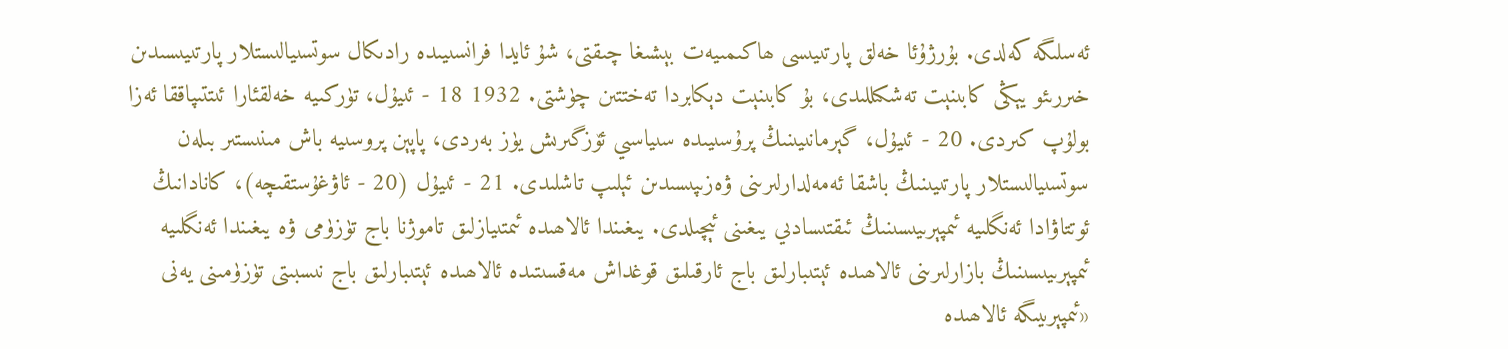ئەسلىگە كەلدى. بۇرژۇئا خەلق پارتىيىسى ھاكىمىيەت بېشىغا چىقتى، شۇ ئايدا فرانسىيىدە رادىكال سوتسىيالىستلار پارتىيىسىدىن خىررىئو يېڭى كابىنېت تەشكىللىدى، بۇ كابىنېت دېكابردا تەختتىن چۈشتى. 1932 18 - ئىيۇل، تۈركىيە خەلقئارا ئىتتىپاققا ئەزا بولۇپ كىردى. 20 - ئىيۇل، گېرمانىيىنىڭ پرۇسىيىدە سىياسىي ئۆزگىرىش يۈز بەردى، پاپېن پروسىيە باش مىنىستىر بىلەن سوتسىيالىستلار پارتىيىنىڭ باشقا ئەمەلدارلىرىنى ۋەزىپىسىدىن ئېلىپ تاشلىدى. 21 - ئىيۇل (20 - ئاۋغۇستقىچە)، كانادانىڭ ئوتتاۋادا ئەنگلىيە ئىمپېرىيىسىنىڭ ئىقتىسادىي يىغىنى ئېچىلدى. يىغىندا ئالاھىدە ئىمتىيازلىق تاموژنا باج تۈزۈمى ۋە يىغىندا ئەنگلىيە ئىمپېرىيىسىنىڭ بازارلىرىنى ئالاھىدە ئېتىبارلىق باج ئارقىلىق قوغداش مەقسىتىدە ئالاھىدە ئېتىبارلىق باج نىسبىتى تۈزۈمىنى يەنى «ئىمپېرىيىگە ئالاھىدە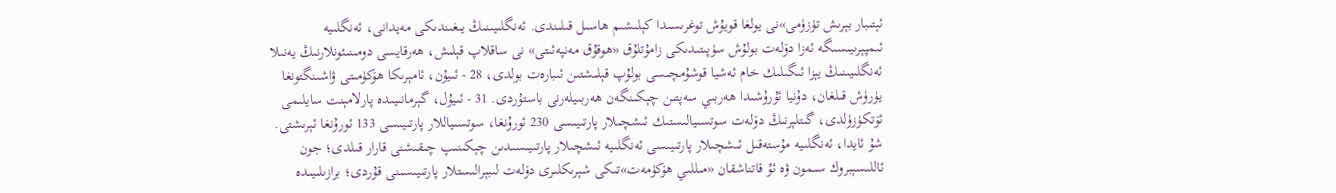ئېتىبار بېرىش تۈزۈمى»نى يولغا قويۇش توغرىسىدا كېلىشىم ھاسىل قىلىندى. ئەنگلىيىنىڭ يىغىندىكى مەيدانى، ئەنگلىيە ئىمپېرىيىسىگە ئەزا دۆلەت بولۇش سۈپىتىدىكى زامۇتلۇق «ھوقۇق مەنپەئىتى» نى ساقلاپ قېلىش، ھەرقايسى دومىنىئونلارنىڭ يەنىلا ئەنگلىيىنىڭ يېزا ئىگىلىك خام ئەشيا قوشۇمچىسى بولۇپ قېلىشتىن ئىبارەت بولدى، 28 - ئىيۇن، ئامېرىكا ھۆكۈمىتى ۋاشىنگتونغا يۈرۈش قىلغان، دۇنيا ئۇرۇشىدا ھەربىي سەپتىن چېكىنگەن ھەربىيلەرنى باستۇردى. 31 - ئىيۇل، گېرمانىيىدە پارلامېنت سايلىمى ئۆتكۈزۈلدى، گىتلېرنىڭ دۆلەت سوتسىيالىستىك ئىشچىلار پارتىيىسى 230 ئورۇنغا، سوتسىياللار پارتىيىسى 133 ئورۇنغا ئېرىشتى. شۇ ئايدا، ئەنگلىيە مۇستەقىل ئىشچىلار پارتىيىسى ئەنگلىيە ئىشچىلار پارتىيىسىدىن چېكىنىپ چىقىشنى قارار قىلدى؛ جون ئاللىسېبروك سىمون ۋە ئۇ قاتناشقان «مىللىي ھۆكۈمەت»تىكى شېرىكلىرى دۆلەت لىبېرالىستلار پارتىيىسىنى قۇردى؛ برازىلىيىدە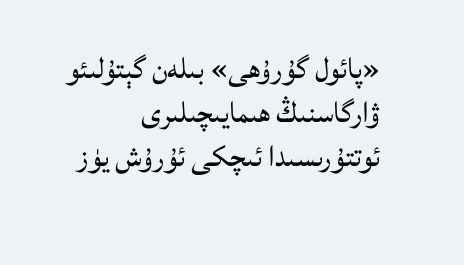«پائول گۇرۇھى» بىلەن گېتۇلىئو ۋارگاسنىڭ ھىمايىچىلىرى ئوتتۇرىسىدا ئىچكى ئۇرۇش يۈز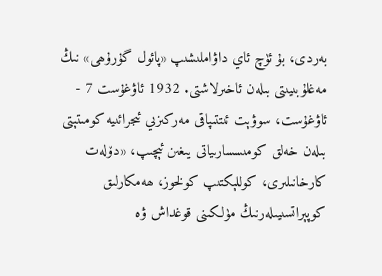بەردى، بۇ ئۈچ ئاي داۋاملىشىپ «پائول گۇرۇھى» نىڭ مەغلۇبىيىتى بىلەن ئاخىرلاشتى. 1932 ئاۋغۇست 7 - ئاۋغۇست، سوۋېت ئىتتىپاقى مەركىزىي ئىجرائىيە كومىتېتى بىلەن خەلق كومىسسارىياتى يىغىن ئېچىپ، «دۆلەت كارخانىلىرى، كوللېكتىپ كولخوز، ھەمكارلىق كوپېراتسىيىلەرنىڭ مۈلكىنى قوغداش ۋە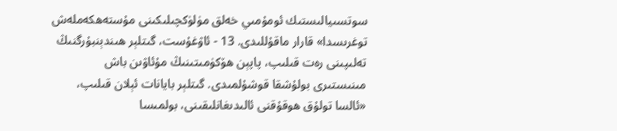سوتسىيالىستىك ئومۇمىي خەلق مۈلۈكچىلىكىنى مۇستەھكەملەش توغرىسدا» قارار ماقۇللىدى. 13 - ئاۋغۇست، گىتلېر ھىندېنبۇرگنىڭ تەلىپىنى رەت قىلىپ، پاپېن ھۆكۈمىتىنىڭ مۇئاۋىن باش مىنىستىرى بولۇشقا قوشۇلمىدى. گىتلېر بايانات ئېلان قىلىپ، «ئالسا تولۇق ھوقۇقنى ئالىدىغانلىقىنى، بولمىسا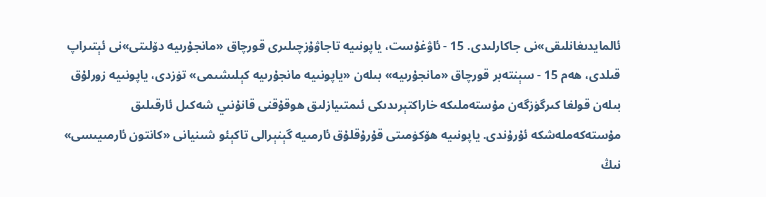ئالمايدىغانلىقى»نى جاكارلىدى. 15 - ئاۋغۇست، ياپونىيە تاجاۋۇزچىلىرى قورچاق «مانجۇرىيە دۆلىتى»نى ئېتىراپ قىلدى، ھەم 15 - سېنتەبر قورچاق «مانجۇرىيە» بىلەن «ياپونىيە مانجۇرىيە كېلىشىمى» تۈزدى، ياپونىيە زورلۇق بىلەن قولغا كىرگۈزگەن مۇستەملىكە خاراكتېرىدىكى ئىمتىيازلىق ھوقۇقنى قانۇنىي شەكىل ئارقىلىق مۇستەكەملەشكە ئۇرۇندى. ياپونىيە ھۆكۈمىتى قۇرۇقلۇق ئارمىيە گېنېرالى تاكېئو شىنيانى «كانتون ئارمىيىسى» نىڭ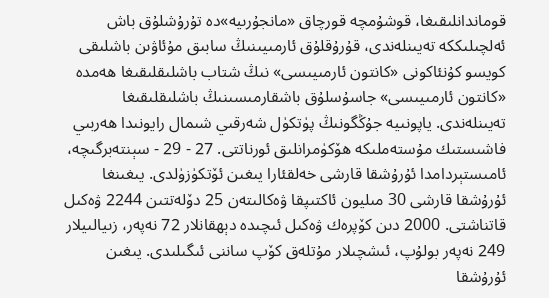قوماندانلىقىغا، قوشۇمچە قورچاق «مانجۇرىيە»دە تۇرۇشلۇق باش ئەلچىلىككە تەيىنلەندى، قۇرۇقلۇق ئارمىيىنىڭ سابىق مۇئاۋىن باشلىقى كويسو كۇنئاكونى «كانتون ئارمىيىسى» نىڭ شتاب باشلىقلىقىغا ھەمدە «كانتون ئارمىيىسى» جاسۇسلۇق باشقارمىسىنىڭ باشلىقلىقىغا تەيىنلەندى. ياپونىيە جۇڭگونىڭ پۈتكۈل شەرقىي شىمال رايونىدا ھەربىي فاشىستىك مۇستەملىكە ھۆكۈمرانلىق ئورناتتى. 27 - 29 - سېنتەبرگىچە، ئامىستېردامدا ئۇرۇشقا قارشى خەلقئارا يىغىن ئۆتكۈزۈلدى. يىغىنغا ئۇرۇشقا قارشى 30 مىليون ئاكتىپقا ۋەكالىتەن 25 دۆلەتتىن 2244 ۋەكىل قاتناشتى. 2000 دىن كۆپرەك ۋەكىل ئىچىدە دېھقانلار 72 نەپەر، زىيالىيلار 249 نەپەر بولۇپ، ئىشچىلار مۇتلەق كۆپ ساننى ئىگىلىدى. يىغىن ئۇرۇشقا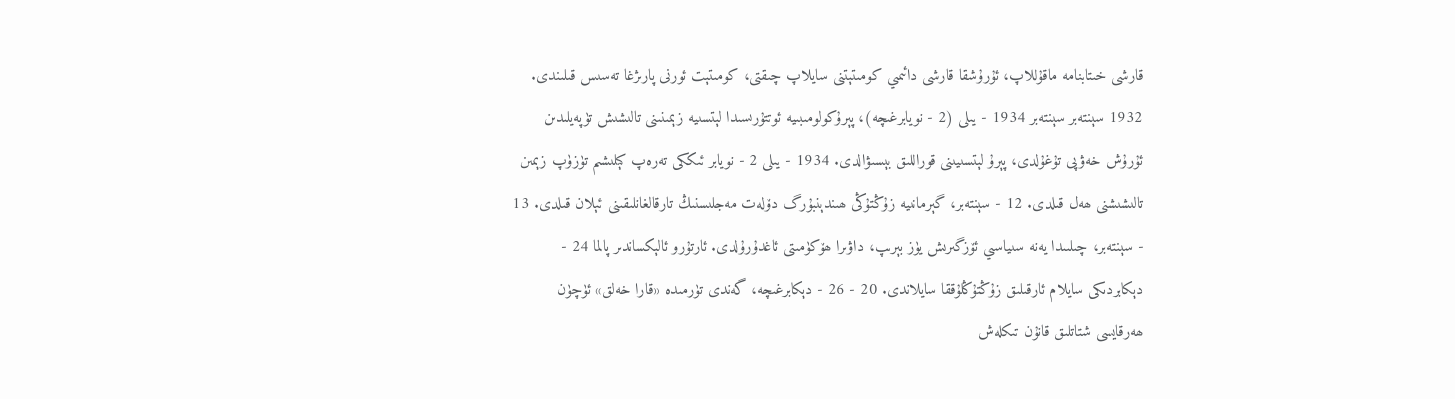قارشى خىتابنامە ماقۇللاپ، ئۇرۇشقا قارشى دائىمىي كومىتېتنى سايلاپ چىقتى، كومىتېت ئورنى پارىژغا تەسىس قىلىندى. 1932 سېنتەبر سېنتەبر 1934 - يىلى (2 - نويابرغىچە)، پېرۇكولومىبىيە ئوتتۇرىسىدا لېتسىيە زېمىنىنى تالىشىش تۈپەيلىدىن ئۇرۇش خەۋپى تۇغۇلدى، پېرۇ لېتسىيىنى قوراللىق بېسىۋالدى. 1934 - يىلى 2 - نويابر ئىككى تەرەپ كېلىشىم تۈزۈپ زېمىن تالىشىشنى ھەل قىلدى. 12 - سېنتەبر، گېرمانىيە زۇڭتۇڭى ھىندېنبۇرگ دۆلەت مەجلىسنىڭ تارقالغانلىقىنى ئېلان قىلدى. 13 - سېنتەبر، چىلىىدا يەنە سىياسىي ئۆزگىرىش يۈز بېرىپ، داۋىرا ھۆكۈمىتى ئاغدۇرۇلدى. ئارتۇرو ئالېكساندىر پالما 24 - دېكابردىكى سايلام ئارقىلىق زۇڭتۇڭلۇققا سايلاندى. 20 - 26 - دېكابرغىچە، گەندى تۈرمىدە «قارا خەلق» ئۈچۈن ھەرقايسى شتاتلىق قانۇن تىكلەش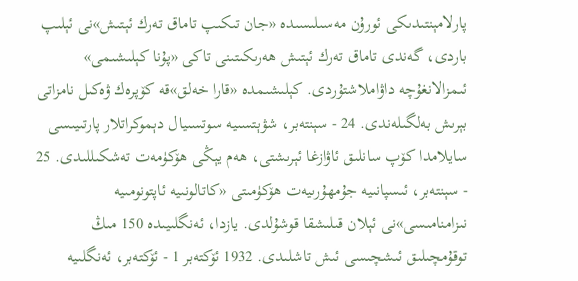پارلامېنتىدىكى ئورۇن مەسىلىسىدە «جان تىكىپ تاماق تەرك ئېتىش»نى ئېلىپ باردى، گەندى تاماق تەرك ئېتىش ھەرىكىتىنى تاكى «پۇنا كېلىشىمى» ئىمزالانغۇچە داۋاملاشتۇردى. كېلىشىمدە «قارا خەلق»قە كۆپرەك ۋەكىل نامزاتى بېرىش بەلگىلەندى. 24 - سېنتەبر، شۋېتسىيە سوتسىيال دېموكراتلار پارتىيىسى سايلامدا كۆپ سانلىق ئاۋازغا ئېرىشتى، ھەم يېڭى ھۆكۈمەت تەشكىللىدى. 25 - سېنتەبر، ئىسپانىيە جۇمھۇرىيەت ھۆكۈمىتى «كاتالونىيە ئاپتونومىيە نىزامنامىسى»نى ئېلان قىلىشقا قوشۇلدى. يازدا، ئەنگلىيىدە 150 مىڭ توقۇمچىلىق ئىشچىسى ئىش تاشلىدى. 1932 ئۆكتەبر 1 - ئۆكتەبر، ئەنگلىيە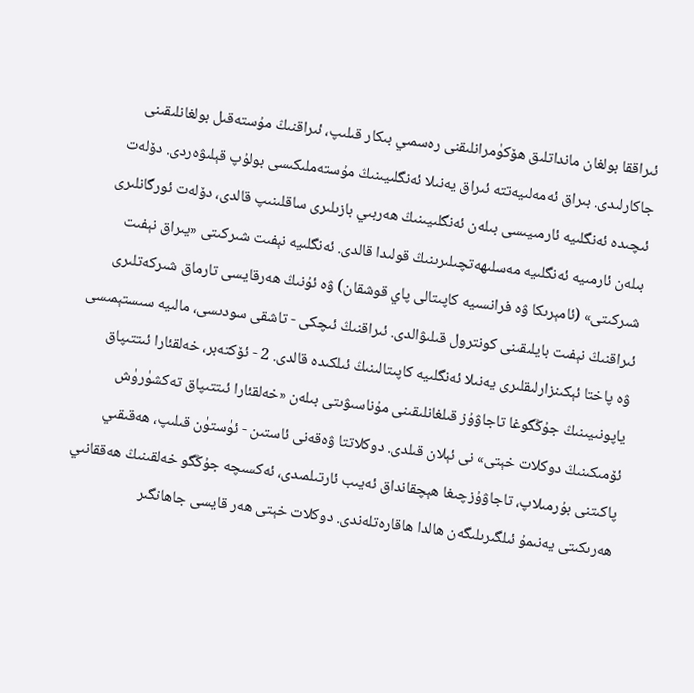ئىراققا بولغان مانداتلىق ھۆكۈمرانلىقنى رەسمىي بىكار قىلىپ، ئىراقنىڭ مۇستەقىل بولغانلىقىنى جاكارلىدى. بىراق ئەمەلىيەتتە ئىراق يەنىلا ئەنگلىيىنىڭ مۇستەملىكىسى بولۇپ قېلىۋەردى. دۆلەت ئىچىدە ئەنگلىيە ئارمىيىسى بىلەن ئەنگلىيىنىڭ ھەربىي بازىلىرى ساقلىنىپ قالدى، دۆلەت ئورگانلىرى بىلەن ئارمىيە ئەنگلىيە مەسلىھەتچىلىرىنىڭ قولىدا قالدى. ئەنگلىيە نېفىت شىركىتى «يىراق نېفىت شىركىتى» (ئامېرىكا ۋە فرانسىيە كاپىتالى پاي قوشقان) ۋە ئۇنىڭ ھەرقايسى تارماق شىركەتلىرى ئىراقنىڭ نېفىت بايلىقىنى كونترول قىلىۋالدى. ئىراقنىڭ ئىچكى - تاشقى سودىسى، مالىيە سىستېمىسى ۋە پاختا ئېكىنزارلىقلىرى يەنىلا ئەنگلىيە كاپىتالىنىڭ ئىلكىدە قالدى. 2 - ئۆكتەبر، خەلقئارا ئىتتىپاق ياپونىيىنىڭ جۇڭگوغا تاجاۋۇز قىلغانلىقىنى مۇناسىۋىتى بىلەن «خەلقئارا ئىتتىپاق تەكشۈرۈش ئۆمىكىنىڭ دوكلات خېتى» نى ئېلان قىلدى. دوكلاتتا ۋەقەنى ئاستىن - ئۈستۈن قىلىپ، ھەقىقىي پاكىتنى بۇرمىلاپ، تاجاۋۇزچىغا ھېچقانداق ئەيىب ئارتىلمىدى، ئەكسىچە جۇڭگو خەلقىنىڭ ھەققانىي ھەرىكىتى يەنىمۇ ئىلگىرىلىگەن ھالدا ھاقارەتلەندى. دوكلات خېتى ھەر قايسى جاھانگىر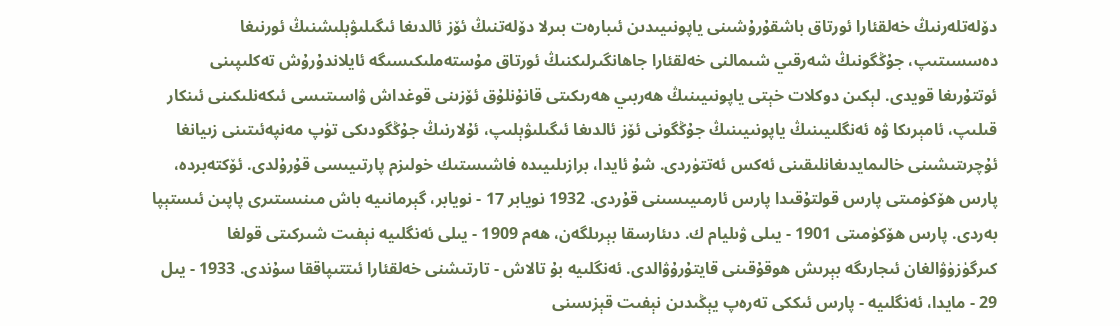دۆلەتلەرنىڭ خەلقئارا ئورتاق باشقۇرۇشىنى ياپونىيىدىن ئىبارەت بىرلا دۆلەتنىڭ ئۆز ئالدىغا ئىگىلىۋېلىشنىڭ ئورنىغا دەسسىتىپ، جۇڭگونىڭ شەرقىي شىمالنى خەلقئارا جاھانگىرلىكنىڭ ئورتاق مۇستەملىكىسىگە ئايلاندۇرۇش تەكلىپىنى ئوتتۇرىغا قويدى. لېكىن دوكلات خېتى ياپونىيىنىڭ ھەربىي ھەرىكىتى قانۇنلۇق ئۆزىنى قوغداش ۋاسىتىسى ئىكەنلىكىنى ئىنكار قىلىپ، ئامېرىكا ۋە ئەنگلىيىنىڭ ياپونىيىنىڭ جۇڭگونى ئۆز ئالدىغا ئىگىلىۋېلىپ، ئۇلارنىڭ جۇڭگودىكى تۈپ مەنپەئىتىنى زىيانغا ئۇچرىتىشىنى خالىمايدىغانلىقىنى ئەكس ئەتتۈردى. شۇ ئايدا، برازىلىيىدە فاشىستىك خولىزم پارتىيىسى قۇرۇلدى. ئۆكتەبردە، پارس ھۆكۈمىتى پارس قولتۇقىدا پارس ئارمىيىسىنى قۇردى. 1932 نويابر 17 - نويابر، گېرمانىيە باش مىنىستىرى پاپىن ئىستېپا بەردى. پارس ھۆكۈمىتى 1901 - يىلى ۋىليام ك. دىئارسقا بېرىلگەن، ھەم 1909 - يىلى ئەنگلىيە نېفىت شىركىتى قولغا كىرگۈزۈۋالغان ئىجارىگە بېرىش ھوقۇقىنى قايتۇرۇۋالدى. ئەنگلىيە بۇ تالاش - تارتىشنى خەلقئارا ئىتتىپاققا سۇندى. 1933 - يىل 29 - مايدا، ئەنگلىيە - پارس ئىككى تەرەپ يېڭىدىن نېفىت قېزىسنى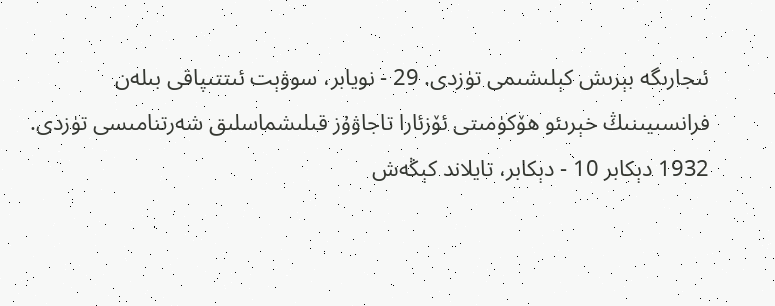ئىجارىگە بېرىش كېلىشىمى تۈزدى. 29 - نويابر، سوۋېت ئىتتىپاقى بىلەن فرانسىيىنىڭ خېرىئو ھۆكۈمىتى ئۆزئارا تاجاۋۇز قىلىشماسلىق شەرتنامىسى تۈزدى. 1932 دېكابر 10 - دېكابر، تايلاند كېڭەش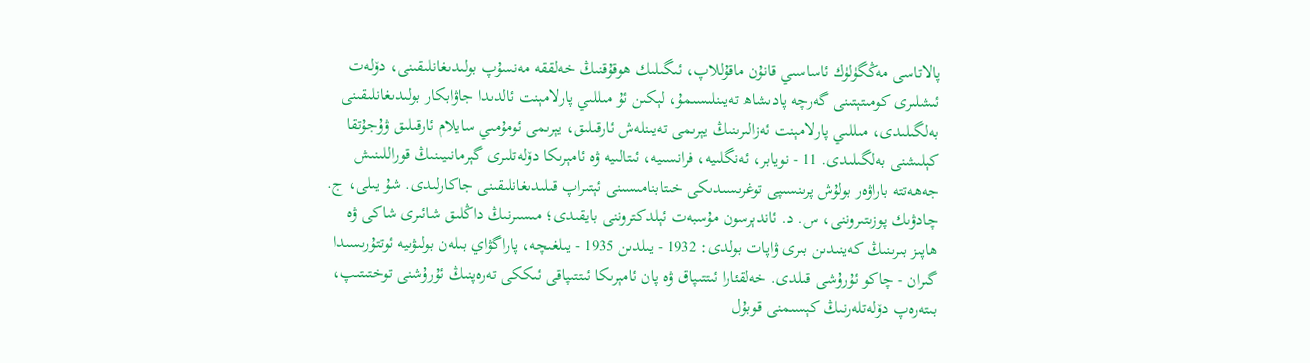پالاتاسى مەڭگۈلۈك ئاساسىي قانۇن ماقۇللاپ، ئىگىلىك ھوقۇقنىڭ خەلققە مەنسۇپ بولىدىغانلىقىنى، دۆلەت ئىشلىرى كومىتېتىنى گەرچە پادىشاھ تەيىنلىسىمۇ، لېكىن ئۇ مىللىي پارلامېنت ئالدىدا جاۋابكار بولىدىغانلىقىنى بەلگىلىدى، مىللىي پارلامېنت ئەزالىرىنىڭ يېرىمى تەيىنلەش ئارقىلىق، يېرىمى ئومۇمىي سايلام ئارقىلىق ۋۇجۇتقا كېلىشنى بەلگىلىدى. 11 - نويابر، ئەنگلىيە، فرانسىيە، ئىتالىيە ۋە ئامېرىكا دۆلەتلىرى گېرمانىيىنىڭ قوراللىنىش جەھەتتە باراۋەر بولۇش پرىنسىپى توغرىسىدىكى خىتابنامىسىنى ئېتىراپ قىلىدىغانلىقىنى جاكارلىدى. شۇ يىلى، ج. چادۋىك پوزىتىروننى، س. د. ئاندېرسون مۇسبەت ئېلدكتروننى بايقىدى؛ مىسىرنىڭ داڭلىق شائىرى شاكى ۋە ھاپىز بىرىنىڭ كەينىدىن بىرى ۋاپات بولدى: 1932 - يىلدىن 1935 - يىلغىچە، پاراگۋاي بىلەن بولىۋىيە ئوتتۇرىسىدا گىران - چاكو ئۇرۇشى قىلدى. خەلقئارا ئىتتىپاق ۋە پان ئامېرىكا ئىتتىپاقى ئىككى تەرەپنىڭ ئۇرۇشنى توختىتىپ، بىتەرەپ دۆلەتلەرنىڭ كېسىمنى قوبۇل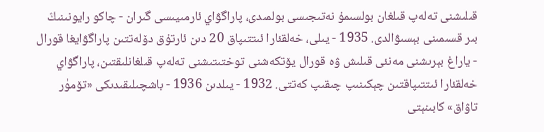قىلىشنى تەلەپ قىلغان بولسىمۇ نەتىجىسى بولمىدى، پاراگۋاي ئارمىيىسى گىران - چاكو رايونىنىڭ بىر قسىمىنى بېسىۋالدى. 1935 - يىلى، خەلقئارا ئىتتىپاق 20 دىن ئارتۇق دۆلەتتىن پاراگۋايغا قورال - ياراغ بېرىشنى مەنئى قىلىش ۋە قورال يۆتكەشنى توختىتىشنى تەلەپ قىلغانلىقتىن، پاراگۋاي خەلقئارا ئىتتىپاقتىن چېكىنىپ چىقىپ كەتتى. 1932 - يىلدىن 1936 - باشچىلىقىدىكى «تۆمۈر تاۋاق» كابىنېتى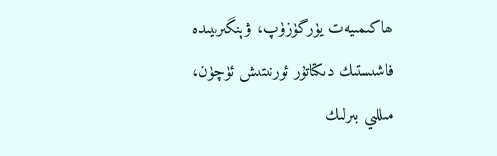ھاكىمىيەت يۈرگۈزۈپ، ۋېنگىرىيىدە فاشىستىك دىكتاتۇر ئورنىتىش ئۈچۈن، مىللىي بىرلىك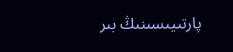پارتىيىسىنىڭ بىر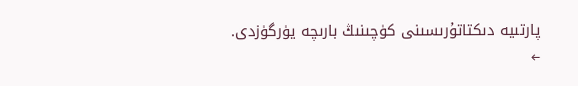پارتىيە دىكتاتۇرىسىنى كۈچىنىڭ بارىچە يۈرگۈزدى.
←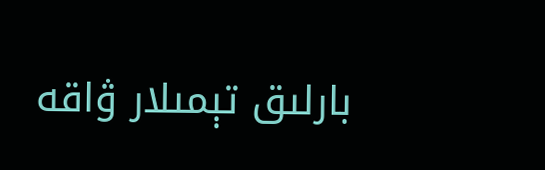بارلىق تېمىلار ۋاقە